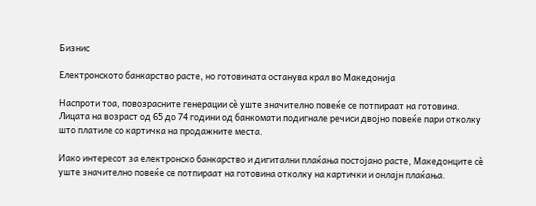Бизнис

Електронското банкарство расте, но готовината останува крал во Македонија

Наспроти тоа, повозрасните генерации сè уште значително повеќе се потпираат на готовина. Лицата на возраст од 65 до 74 години од банкомати подигнале речиси двојно повеќе пари отколку што платиле со картичка на продажните места.

Иако интересот за електронско банкарство и дигитални плаќања постојано расте, Македонците сè уште значително повеќе се потпираат на готовина отколку на картички и онлајн плаќања.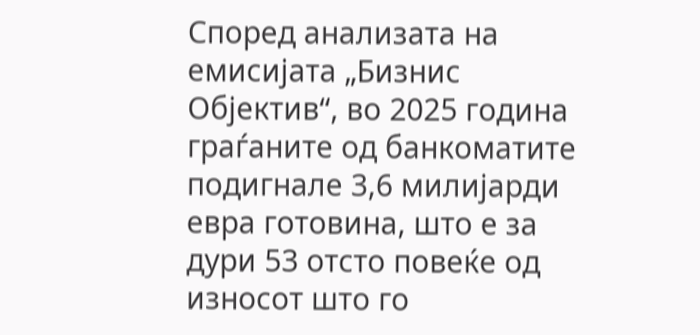Според анализата на емисијата „Бизнис Објектив“, во 2025 година граѓаните од банкоматите подигнале 3,6 милијарди евра готовина, што е за дури 53 отсто повеќе од износот што го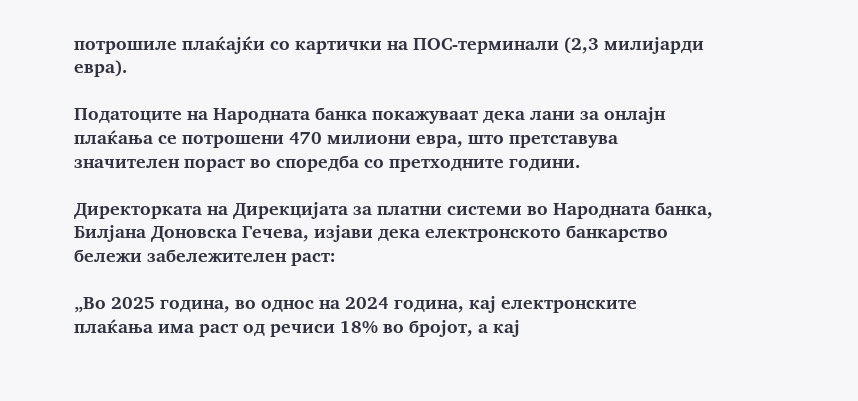потрошиле плаќајќи со картички на ПОС-терминали (2,3 милијарди евра).

Податоците на Народната банка покажуваат дека лани за онлајн плаќања се потрошени 470 милиони евра, што претставува значителен пораст во споредба со претходните години.

Директорката на Дирекцијата за платни системи во Народната банка, Билјана Доновска Гечева, изјави дека електронското банкарство бележи забележителен раст:

„Во 2025 година, во однос на 2024 година, кај електронските плаќања има раст од речиси 18% во бројот, а кај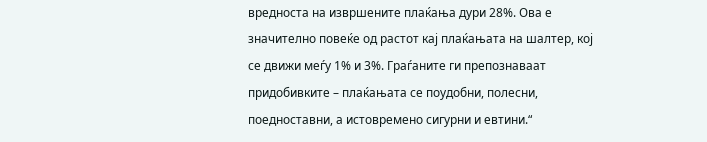вредноста на извршените плаќања дури 28%. Ова е значително повеќе од растот кај плаќањата на шалтер, кој се движи меѓу 1% и 3%. Граѓаните ги препознаваат придобивките – плаќањата се поудобни, полесни, поедноставни, а истовремено сигурни и евтини.“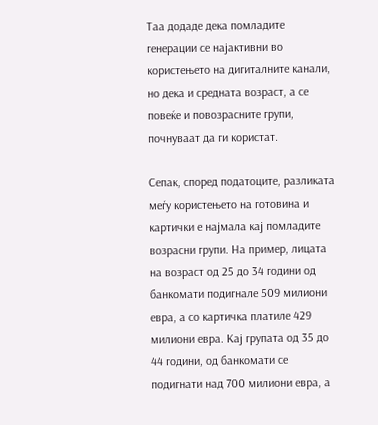Таа додаде дека помладите генерации се најактивни во користењето на дигиталните канали, но дека и средната возраст, а се повеќе и повозрасните групи, почнуваат да ги користат.

Сепак, според податоците, разликата меѓу користењето на готовина и картички е најмала кај помладите возрасни групи. На пример, лицата на возраст од 25 до 34 години од банкомати подигнале 509 милиони евра, а со картичка платиле 429 милиони евра. Кај групата од 35 до 44 години, од банкомати се подигнати над 700 милиони евра, а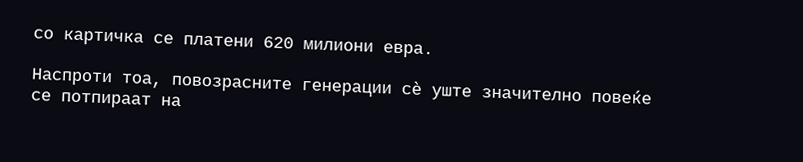со картичка се платени 620 милиони евра.

Наспроти тоа, повозрасните генерации сè уште значително повеќе се потпираат на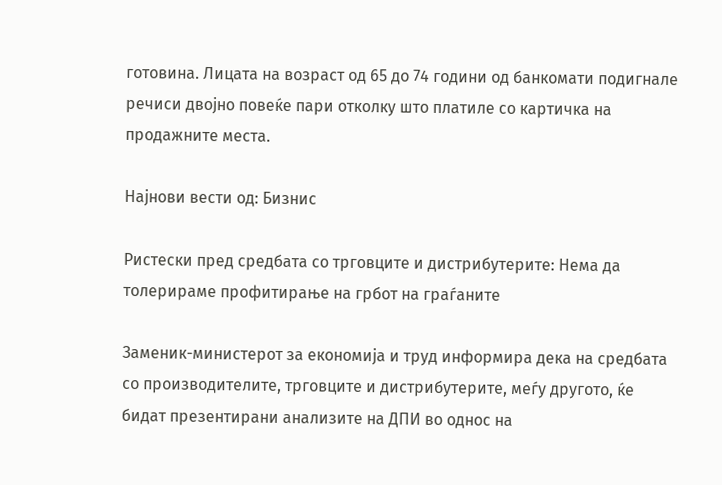готовина. Лицата на возраст од 65 до 74 години од банкомати подигнале речиси двојно повеќе пари отколку што платиле со картичка на продажните места.

Најнови вести од: Бизнис

Ристески пред средбата со трговците и дистрибутерите: Нема да толерираме профитирање на грбот на граѓаните

Заменик-министерот за економија и труд информира дека на средбата со производителите, трговците и дистрибутерите, меѓу другото, ќе бидат презентирани анализите на ДПИ во однос на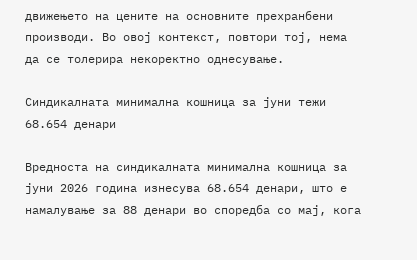движењето на цените на основните прехранбени производи. Во овој контекст, повтори тој, нема да се толерира некоректно однесување.

Синдикалната минимална кошница за јуни тежи 68.654 денари

Вредноста на синдикалната минимална кошница за јуни 2026 година изнесува 68.654 денари, што е намалување за 88 денари во споредба со мај, кога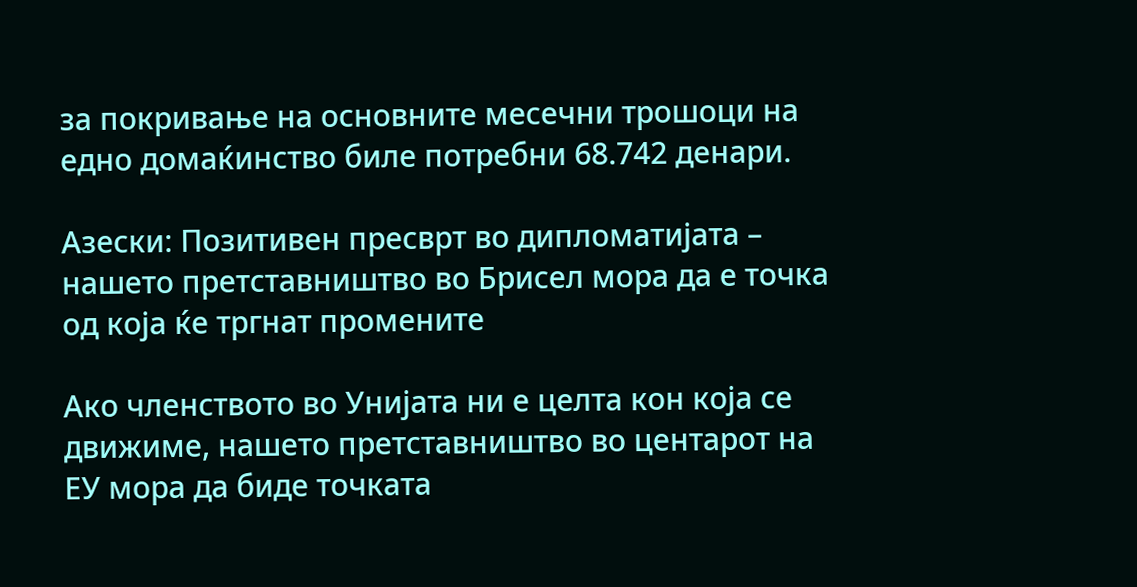за покривање на основните месечни трошоци на едно домаќинство биле потребни 68.742 денари.

Азески: Позитивен пресврт во дипломатијата – нашето претставништво во Брисел мора да е точка од која ќе тргнат промените

Ако членството во Унијата ни е целта кон која се движиме, нашето претставништво во центарот на ЕУ мора да биде точката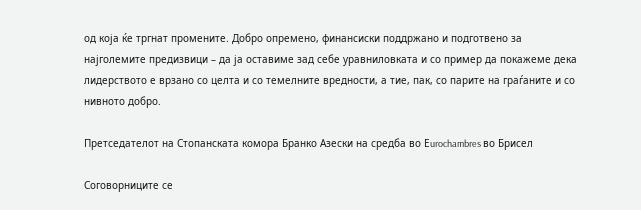од која ќе тргнат промените. Добро опремено, финансиски поддржано и подготвено за најголемите предизвици – да ја оставиме зад себе уравниловката и со пример да покажеме дека лидерството е врзано со целта и со темелните вредности, а тие, пак, со парите на граѓаните и со нивното добро.

Претседателот на Стопанската комора Бранко Азески на средба во Еurochambres во Брисел

Соговорниците се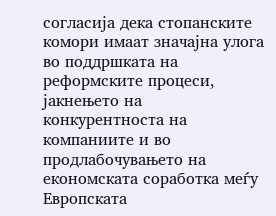согласија дека стопанските комори имаат значајна улога во поддршката на реформските процеси, јакнењето на конкурентноста на компаниите и во продлабочувањето на економската соработка меѓу Европската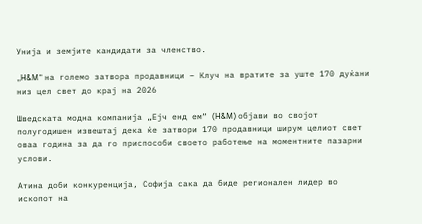Унија и земјите кандидати за членство.

„H&M“ на големо затвора продавници – Клуч на вратите за уште 170 дуќани низ цел свет до крај на 2026

Шведската модна компанија „Ејч енд ем“ (H&M) објави во својот полугодишен извештај дека ќе затвори 170 продавници ширум целиот свет оваа година за да го приспособи своето работење на моментните пазарни услови.

Атина доби конкуренција, Софија сака да биде регионален лидер во ископот на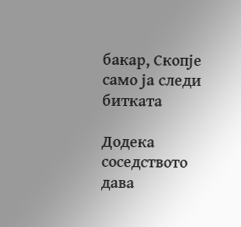бакар, Скопје само ја следи битката

Додека соседството дава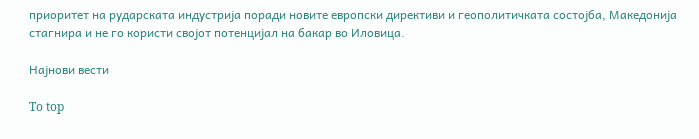приоритет на рударската индустрија поради новите европски директиви и геополитичката состојба, Македонија стагнира и не го користи својот потенцијал на бакар во Иловица.

Најнови вести

To top